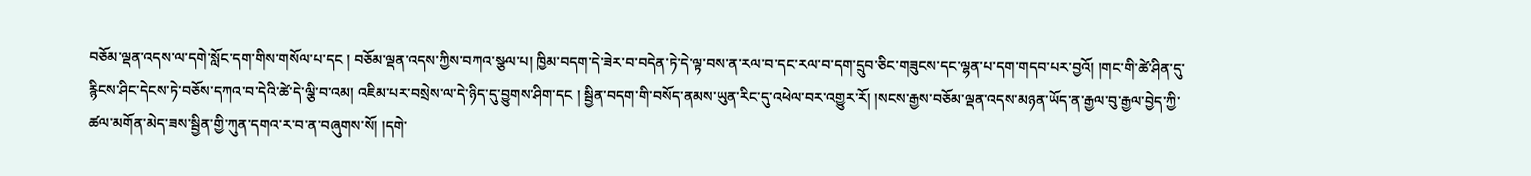བཅོམ་ལྡན་འདས་ལ་དགེ་སློང་དག་གིས་གསོལ་པ་དང ། བཅོམ་ལྡན་འདས་ཀྱིས་བཀའ་སྩལ་པ། ཁྱིམ་བདག་དེ་ཟེར་བ་བདེན་ཏེ་དེ་ལྟ་བས་ན་རལ་བ་དང་རལ་བ་དག་དྲུབ་ཅིང་གཟུངས་དང་ལྷན་པ་དག་གདབ་པར་བྱའོ། །གང་གི་ཚེ་ཤིན་དུ་རྙིངས་ཤིང་དེངས་ཏེ་བཅོས་དཀའ་བ་དེའི་ཚེ་དེ་ལྕི་བ་འམ། འཇིམ་པར་བསྲེས་ལ་དེ་ཉིད་དུ་བྱུགས་ཤིག་དང ། སྦྱིན་བདག་གི་བསོད་ནམས་ཡུན་རིང་དུ་འཕེལ་བར་འགྱུར་རོ། །སངས་རྒྱས་བཅོམ་ལྡན་འདས་མཉན་ཡོད་ན་རྒྱལ་བུ་རྒྱལ་བྱེད་ཀྱི་ཚལ་མགོན་མེད་ཟས་སྦྱིན་གྱི་ཀུན་དགའ་ར་བ་ན་བཞུགས་སོ། །དགེ་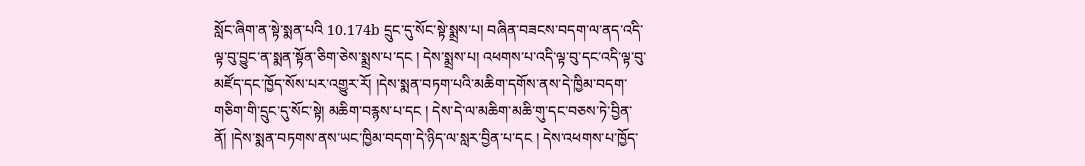སློང་ཞིག་ན་སྟེ་སྨན་པའི 10.174b དྲུང་དུ་སོང་སྟེ་སྨྲས་པ། བཞིན་བཟངས་བདག་ལ་ནད་འདི་ལྟ་བུ་བྱུང་ན་སྨན་སྟོན་ཅིག་ཅེས་སྨྲས་པ་དང ། དེས་སྨྲས་པ། འཕགས་པ་འདི་ལྟ་བུ་དང་འདི་ལྟ་བུ་མཛོད་དང་ཁྱོད་སོས་པར་འགྱུར་རོ། །དེས་སྨན་བཏག་པའི་མཆིག་དགོས་ནས་དེ་ཁྱིམ་བདག་གཅིག་གི་དྲུང་དུ་སོང་སྟེ། མཆིག་བརྙས་པ་དང ། དེས་དེ་ལ་མཆིག་མཆི་གུ་དང་བཅས་ཏེ་བྱིན་ནོ། །དེས་སྨན་བཏགས་ནས་ཡང་ཁྱིམ་བདག་དེ་ཉིད་ལ་སླར་བྱིན་པ་དང ། དེས་འཕགས་པ་ཁྱོད་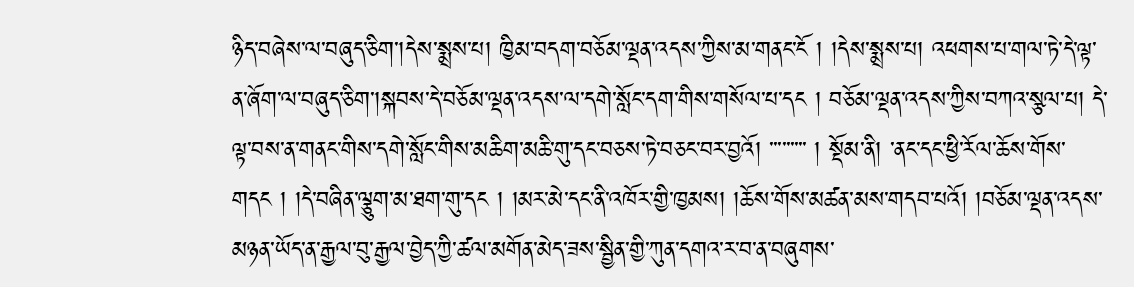ཉིད་བཞེས་ལ་བཞུད་ཅིག་།དེས་སྨྲས་པ། ཁྱིམ་བདག་བཅོམ་ལྡན་འདས་ཀྱིས་མ་གནང་ངོ ། །དེས་སྨྲས་པ། འཕགས་པ་གལ་ཏེ་དེ་ལྟ་ན་ཞོག་ལ་བཞུད་ཅིག་།སྐབས་དེ་བཅོམ་ལྡན་འདས་ལ་དགེ་སློང་དག་གིས་གསོལ་པ་དང ། བཅོམ་ལྡན་འདས་ཀྱིས་བཀའ་སྩལ་པ། དེ་ལྟ་བས་ན་གནང་གིས་དགེ་སློང་གིས་མཆིག་མཆི་གུ་དང་བཅས་ཏེ་བཅང་བར་བྱའོ། ་་་་་་་་་ ། སྡོམ་ནི། ་ནང་དང་ཕྱི་རོལ་ཆོས་གོས་གདང ། །དེ་བཞིན་ལྕུག་མ་ཐག་གུ་དང ། །མར་མེ་དང་ནི་འཁོར་གྱི་ཁྱམས། །ཆོས་གོས་མཚན་མས་གདབ་པའོ། །བཅོམ་ལྡན་འདས་མཉན་ཡོད་ན་རྒྱལ་བུ་རྒྱལ་བྱེད་ཀྱི་ཚལ་མགོན་མེད་ཟས་སྦྱིན་གྱི་ཀུན་དགའ་ར་བ་ན་བཞུགས་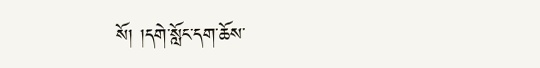སོ། །དགེ་སློང་དག་ཆོས་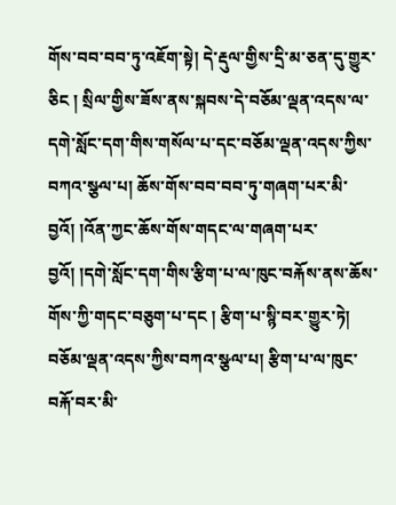གོས་བབ་བབ་ཏུ་འཇོག་སྟེ། དེ་རྡུལ་གྱིས་དྲི་མ་ཅན་དུ་གྱུར་ཅིང ། སྲིལ་གྱིས་ཟོས་ནས་སྐབས་དེ་བཅོམ་ལྡན་འདས་ལ་དགེ་སློང་དག་གིས་གསོལ་པ་དང་བཅོམ་ལྡན་འདས་ཀྱིས་བཀའ་སྩལ་པ། ཆོས་གོས་བབ་བབ་ཏུ་གཞག་པར་མི་བྱའོ། །འོན་ཀྱང་ཆོས་གོས་གདང་ལ་གཞག་པར་བྱའོ། །དགེ་སློང་དག་གིས་རྩིག་པ་ལ་ཁུང་བརྐོས་ནས་ཆོས་གོས་ཀྱི་གདང་བཅུག་པ་དང ། རྩིག་པ་སྙི་བར་གྱུར་ཏེ། བཅོམ་ལྡན་འདས་ཀྱིས་བཀའ་སྩལ་པ། རྩིག་པ་ལ་ཁུང་བརྐོ་བར་མི་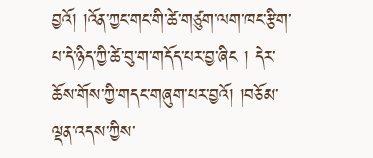བྱའོ། །འོན་ཀྱང་གང་གི་ཚེ་གཙུག་ལག་ཁང་རྩིག་པ་དེ་ཉིད་ཀྱི་ཚེ་བུ་ག་གདོད་པར་བྱ་ཞིང ། དེར་ཆོས་གོས་ཀྱི་གདང་གཞུག་པར་བྱའོ། །བཅོམ་ལྡན་འདས་ཀྱིས་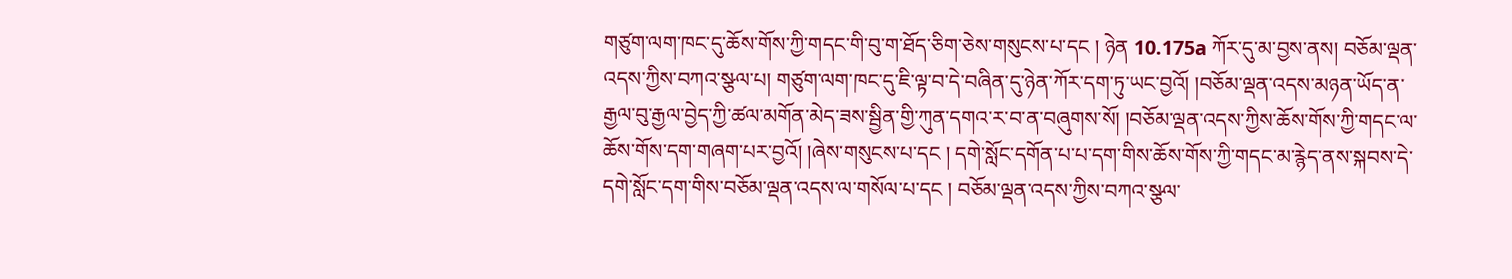གཙུག་ལག་ཁང་དུ་ཆོས་གོས་ཀྱི་གདང་གི་བུ་ག་ཐོད་ཅིག་ཅེས་གསུངས་པ་དང ། ཉེན 10.175a ཀོར་དུ་མ་བྱས་ནས། བཅོམ་ལྡན་འདས་ཀྱིས་བཀའ་སྩལ་པ། གཙུག་ལག་ཁང་དུ་ཇི་ལྟ་བ་དེ་བཞིན་དུ་ཉེན་ཀོར་དག་ཏུ་ཡང་བྱའོ། །བཅོམ་ལྡན་འདས་མཉན་ཡོད་ན་རྒྱལ་བུ་རྒྱལ་བྱེད་ཀྱི་ཚལ་མགོན་མེད་ཟས་སྦྱིན་གྱི་ཀུན་དགའ་ར་བ་ན་བཞུགས་སོ། །བཅོམ་ལྡན་འདས་ཀྱིས་ཆོས་གོས་ཀྱི་གདང་ལ་ཆོས་གོས་དག་གཞག་པར་བྱའོ། །ཞེས་གསུངས་པ་དང ། དགེ་སློང་དགོན་པ་པ་དག་གིས་ཆོས་གོས་ཀྱི་གདང་མ་རྙེད་ནས་སྐབས་དེ་དགེ་སློང་དག་གིས་བཅོམ་ལྡན་འདས་ལ་གསོལ་པ་དང ། བཅོམ་ལྡན་འདས་ཀྱིས་བཀའ་སྩལ་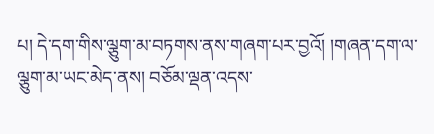པ། དེ་དག་གིས་ལྕུག་མ་བཏགས་ནས་གཞག་པར་བྱའོ། །གཞན་དག་ལ་ལྕུག་མ་ཡང་མེད་ནས། བཅོམ་ལྡན་འདས་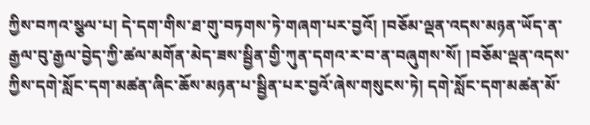ཀྱིས་བཀའ་སྩལ་པ། དེ་དག་གིས་ཐ་གུ་བཏགས་ཏེ་གཞག་པར་བྱའོ། །བཅོམ་ལྡན་འདས་མཉན་ཡོད་ན་རྒྱལ་བུ་རྒྱལ་བྱེད་ཀྱི་ཚལ་མགོན་མེད་ཟས་སྦྱིན་གྱི་ཀུན་དགའ་ར་བ་ན་བཞུགས་སོ། །བཅོམ་ལྡན་འདས་ཀྱིས་དགེ་སློང་དག་མཚན་ཞིང་ཆོས་མཉན་པ་སྦྱིན་པར་བྱའོ་ཞེས་གསུངས་ཏེ། དགེ་སློང་དག་མཚན་མོ་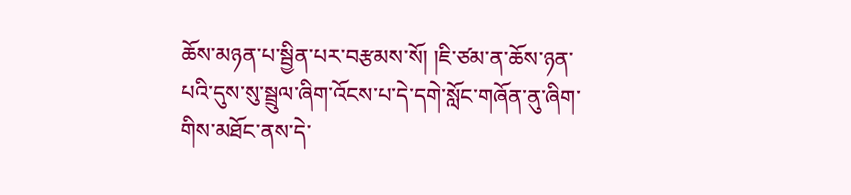ཆོས་མཉན་པ་སྦྱིན་པར་བརྩམས་སོ། །ཇི་ཙམ་ན་ཆོས་ཉན་པའི་དུས་སུ་སྦྲུལ་ཞིག་འོངས་པ་དེ་དགེ་སློང་གཞོན་ནུ་ཞིག་གིས་མཐོང་ནས་དེ་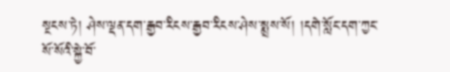སྔངས་ཏེ། ཤེས་ལྡན་དག་རྒྱབ་རིངས་རྒྱབ་རིངས་ཤེས་སྨྲས་སོ། །དགེ་སློང་དག་ཀྱང་སོ་སོའི་སྐྱེ་བོ་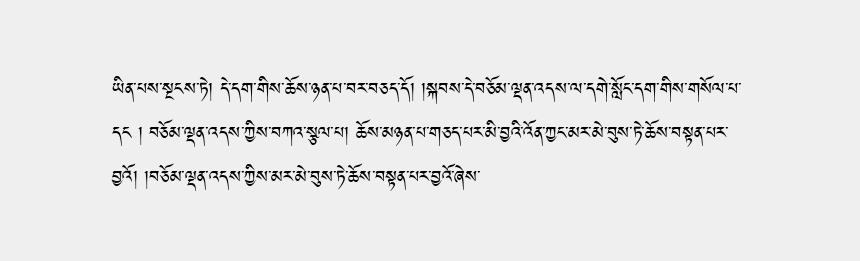ཡིན་པས་སྔངས་ཏེ། དེ་དག་གིས་ཆོས་ཉན་པ་བར་བཅད་དོ། །སྐབས་དེ་བཅོམ་ལྡན་འདས་ལ་དགེ་སློང་དག་གིས་གསོལ་པ་དང ། བཅོམ་ལྡན་འདས་ཀྱིས་བཀའ་སྩལ་པ། ཆོས་མཉན་པ་གཅད་པར་མི་བྱའི་འོན་ཀྱང་མར་མེ་བུས་ཏེ་ཆོས་བསྟན་པར་བྱའོ། །བཅོམ་ལྡན་འདས་ཀྱིས་མར་མེ་བུས་ཏེ་ཆོས་བསྟན་པར་བྱའོ་ཞེས་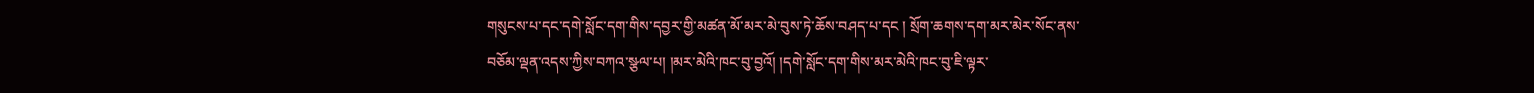གསུངས་པ་དང་དགེ་སློང་དག་གིས་དབྱར་གྱི་མཚན་མོ་མར་མེ་བུས་ཏེ་ཆོས་བཤད་པ་དང ། སྲོག་ཆགས་དག་མར་མེར་སོང་ནས་བཅོམ་ལྡན་འདས་ཀྱིས་བཀའ་སྩལ་པ། །མར་མེའི་ཁང་བུ་བྱའོ། །དགེ་སློང་དག་གིས་མར་མེའི་ཁང་བུ་ཇི་ལྟར་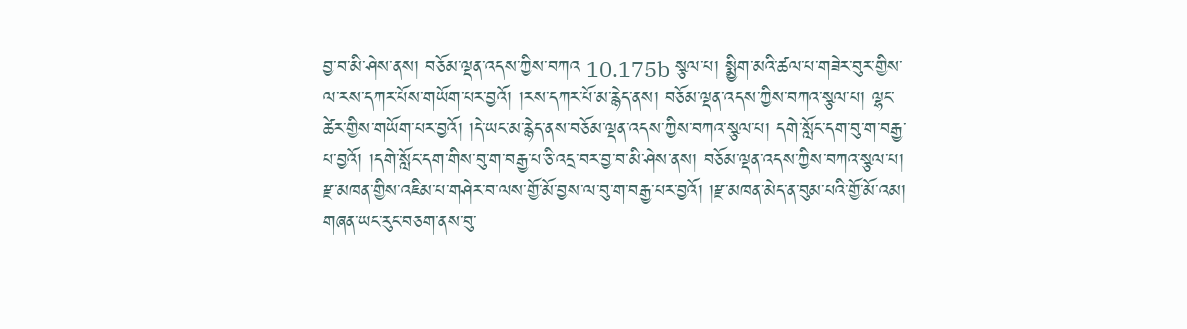བྱ་བ་མི་ཤེས་ནས། བཅོམ་ལྡན་འདས་ཀྱིས་བཀའ 10.175b སྩལ་པ། སྨྱིག་མའི་ཚལ་པ་གཟེར་བུར་གྱིས་ལ་རས་དཀར་པོས་གཡོག་པར་བྱའོ། །རས་དཀར་པོ་མ་རྙེད་ནས། བཅོམ་ལྡན་འདས་ཀྱིས་བཀའ་སྩལ་པ། ལྷང་ཚེར་གྱིས་གཡོག་པར་བྱའོ། །དེ་ཡང་མ་རྙེད་ནས་བཅོམ་ལྡན་འདས་ཀྱིས་བཀའ་སྩལ་པ། དགེ་སློང་དག་བུ་ག་བརྒྱ་པ་བྱའོ། །དགེ་སློང་དག་གིས་བུ་ག་བརྒྱ་པ་ཅི་འདྲ་བར་བྱ་བ་མི་ཤེས་ནས། བཅོམ་ལྡན་འདས་ཀྱིས་བཀའ་སྩལ་པ། རྫ་མཁན་གྱིས་འཇིམ་པ་གཤེར་བ་ལས་གྱོ་མོ་བྱས་ལ་བུ་ག་བརྒྱ་པར་བྱའོ། །རྫ་མཁན་མེད་ན་བུམ་པའི་གྱོ་མོ་འམ། གཞན་ཡང་རུང་བཅག་ནས་བུ་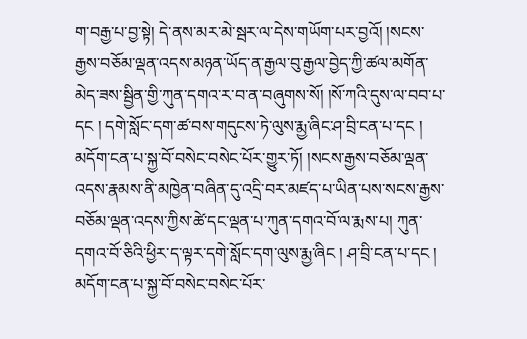ག་བརྒྱ་པ་བྱ་སྟེ། དེ་ནས་མར་མེ་སྦར་ལ་དེས་གཡོག་པར་བྱའོ། །སངས་རྒྱས་བཅོམ་ལྡན་འདས་མཉན་ཡོད་ན་རྒྱལ་བུ་རྒྱལ་བྱེད་ཀྱི་ཚལ་མགོན་མེད་ཟས་སྦྱིན་གྱི་ཀུན་དགའ་ར་བ་ན་བཞུགས་སོ། །སོ་ཀའི་དུས་ལ་བབ་པ་དང ། དགེ་སློང་དག་ཚ་བས་གདུངས་ཏེ་ལུས་རྨྱ་ཞིང་ཤ་བྲི་ངན་པ་དང ། མདོག་ངན་པ་སྐྱ་བོ་བསེང་བསེང་པོར་གྱུར་ཏོ། །སངས་རྒྱས་བཅོམ་ལྡན་འདས་རྣམས་ནི་མཁྱེན་བཞིན་དུ་འདྲི་བར་མཛད་པ་ཡིན་པས་སངས་རྒྱས་བཅོམ་ལྡན་འདས་ཀྱིས་ཚེ་དང་ལྡན་པ་ཀུན་དགའ་བོ་ལ་རྨས་པ། ཀུན་དགའ་བོ་ཅིའི་ཕྱིར་ད་ལྟར་དགེ་སློང་དག་ལུས་རྨྱ་ཞིང ། ཤ་བྲི་ངན་པ་དང ། མདོག་ངན་པ་སྐྱ་བོ་བསེང་བསེང་པོར་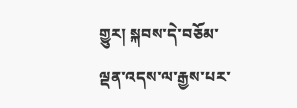གྱུར། སྐབས་དེ་བཅོམ་ལྡན་འདས་ལ་རྒྱས་པར་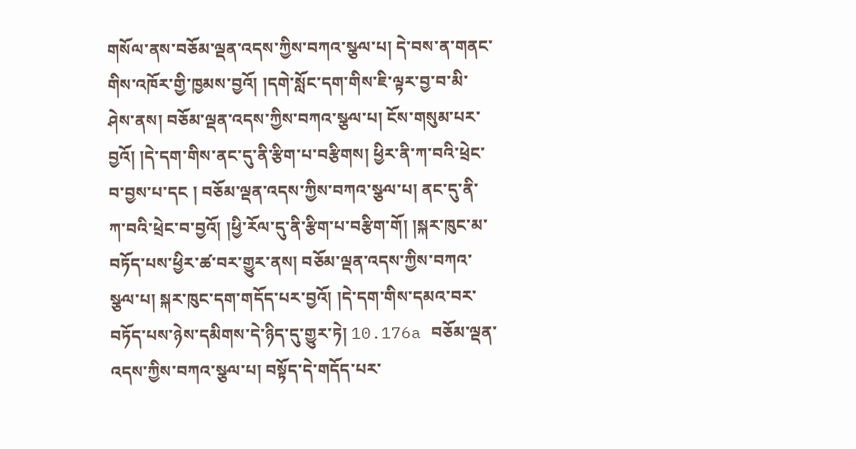གསོལ་ནས་བཅོམ་ལྡན་འདས་ཀྱིས་བཀའ་སྩལ་པ། དེ་བས་ན་གནང་གིས་འཁོར་གྱི་ཁྱམས་བྱའོ། །དགེ་སློང་དག་གིས་ཇི་ལྟར་བྱ་བ་མི་ཤེས་ནས། བཅོམ་ལྡན་འདས་ཀྱིས་བཀའ་སྩལ་པ། ངོས་གསུམ་པར་བྱའོ། །དེ་དག་གིས་ནང་དུ་ནི་རྩིག་པ་བརྩིགས། ཕྱིར་ནི་ཀ་བའི་ཕྲེང་བ་བྱས་པ་དང ། བཅོམ་ལྡན་འདས་ཀྱིས་བཀའ་སྩལ་པ། ནང་དུ་ནི་ཀ་བའི་ཕྲེང་བ་བྱའོ། །ཕྱི་རོལ་དུ་ནི་རྩིག་པ་བརྩིག་གོ། །སྐར་ཁུང་མ་བཏོད་པས་ཕྱིར་ཚ་བར་གྱུར་ནས། བཅོམ་ལྡན་འདས་ཀྱིས་བཀའ་སྩལ་པ། སྐར་ཁུང་དག་གདོད་པར་བྱའོ། །དེ་དག་གིས་དམའ་བར་བཏོད་པས་ཉེས་དམིགས་དེ་ཉིད་དུ་གྱུར་ཏེ། 10.176a བཅོམ་ལྡན་འདས་ཀྱིས་བཀའ་སྩལ་པ། བསྟོད་དེ་གདོད་པར་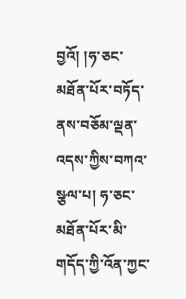བྱའོ། །ཧ་ཅང་མཐོན་པོར་བཏོད་ནས་བཅོམ་ལྡན་འདས་ཀྱིས་བཀའ་སྩལ་པ། ཧ་ཅང་མཐོན་པོར་མི་གདོད་ཀྱི་འོན་ཀྱང་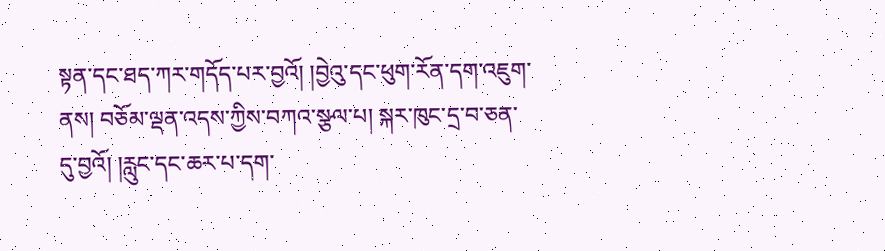སྟན་དང་ཐད་ཀར་གདོད་པར་བྱའོ། །བྱེའུ་དང་ཕུག་རོན་དག་འཇུག་ནས། བཅོམ་ལྡན་འདས་ཀྱིས་བཀའ་སྩལ་པ། སྐར་ཁུང་དྲ་བ་ཅན་དུ་བྱའོ། །རླུང་དང་ཆར་པ་དག་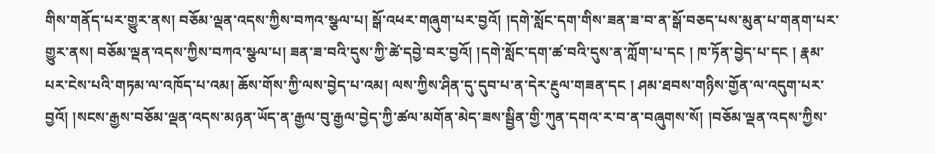གིས་གནོད་པར་གྱུར་ནས། བཅོམ་ལྡན་འདས་ཀྱིས་བཀའ་སྩལ་པ། སྒོ་འཕར་གཞུག་པར་བྱའོ། །དགེ་སློང་དག་གིས་ཟན་ཟ་བ་ན་སྒོ་བཅད་པས་མུན་པ་གནག་པར་གྱུར་ནས། བཅོམ་ལྡན་འདས་ཀྱིས་བཀའ་སྩལ་པ། ཟན་ཟ་བའི་དུས་ཀྱི་ཚེ་དབྱེ་བར་བྱའོ། །དགེ་སློང་དག་ཚ་བའི་དུས་ན་ཀློག་པ་དང ། ཁ་ཏོན་བྱེད་པ་དང ། རྣམ་པར་ངེས་པའི་གཏམ་ལ་འཁོད་པ་འམ། ཆོས་གོས་ཀྱི་ལས་བྱེད་པ་འམ། ལས་ཀྱིས་ཤིན་དུ་དུབ་པ་ན་དེར་རྔུལ་གཟན་དང ། ཤམ་ཐབས་གཉིས་གྱོན་ལ་འདུག་པར་བྱའོ། །སངས་རྒྱས་བཅོམ་ལྡན་འདས་མཉན་ཡོད་ན་རྒྱལ་བུ་རྒྱལ་བྱེད་ཀྱི་ཚལ་མགོན་མེད་ཟས་སྦྱིན་གྱི་ཀུན་དགའ་ར་བ་ན་བཞུགས་སོ། །བཅོམ་ལྡན་འདས་ཀྱིས་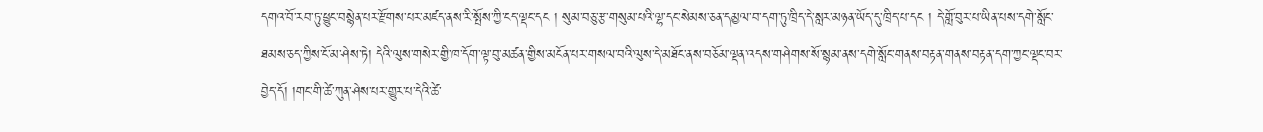དགའ་བོ་རབ་ཏུ་ཕྱུང་བསྙེན་པར་རྫོགས་པར་མཛད་ནས་རི་སྤོས་ཀྱི་ངད་ལྡང་དང ། སུམ་བཅུ་རྩ་གསུམ་པའི་ལྷ་དང་སེམས་ཅན་དམྱལ་བ་དག་ཏུ་ཁྲིད་དེ་སླར་མཉན་ཡོད་དུ་ཁྲིད་པ་དང ། དེ་གློ་བུར་པ་ཡིན་པས་དགེ་སློང་ཐམས་ཅད་ཀྱིས་ངོ་མ་ཤེས་ཏེ། དེའི་ལུས་གསེར་གྱི་ཁ་དོག་ལྟ་བུ་མཚན་གྱིས་མངོན་པར་གསལ་བའི་ལུས་དེ་མཐོང་ནས་བཅོམ་ལྡན་འདས་གཤེགས་སོ་སྙམ་ནས་དགེ་སློང་གནས་བརྟན་གནས་བརྟན་དག་ཀྱང་ལྡང་བར་བྱེད་དོ། །གང་གི་ཚེ་ཀུན་ཤེས་པར་གྱུར་པ་དེའི་ཚེ་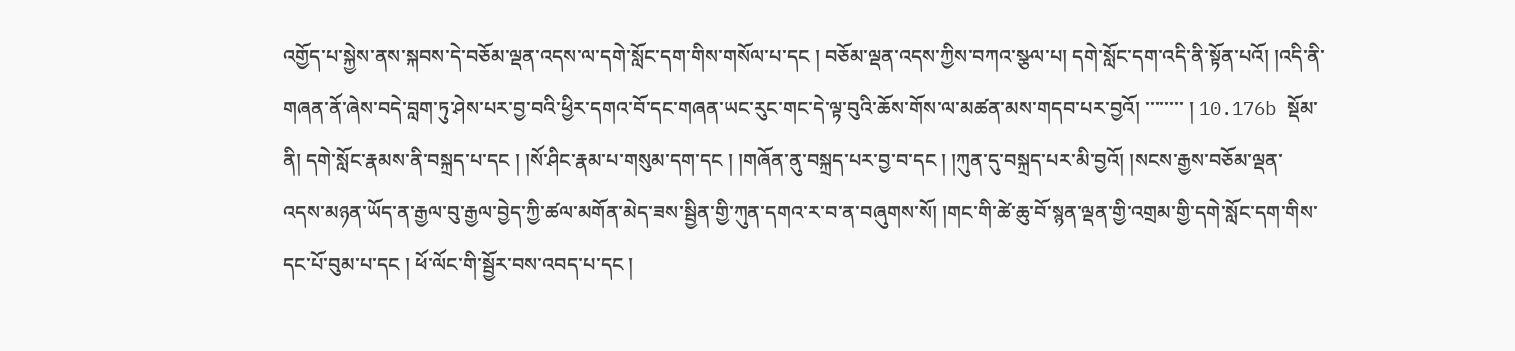འགྱོད་པ་སྐྱེས་ནས་སྐབས་དེ་བཅོམ་ལྡན་འདས་ལ་དགེ་སློང་དག་གིས་གསོལ་པ་དང ། བཅོམ་ལྡན་འདས་ཀྱིས་བཀའ་སྩལ་པ། དགེ་སློང་དག་འདི་ནི་སྟོན་པའོ། །འདི་ནི་གཞན་ནོ་ཞེས་བདེ་བླག་ཏུ་ཤེས་པར་བྱ་བའི་ཕྱིར་དགའ་བོ་དང་གཞན་ཡང་རུང་གང་དེ་ལྟ་བུའི་ཆོས་གོས་ལ་མཚན་མས་གདབ་པར་བྱའོ། ་་་་་་་་ ། 10.176b སྡོམ་ནི། དགེ་སློང་རྣམས་ནི་བསྐྲད་པ་དང ། །སོ་ཤིང་རྣམ་པ་གསུམ་དག་དང ། །གཞོན་ནུ་བསྐྲད་པར་བྱ་བ་དང ། །ཀུན་དུ་བསྐྲད་པར་མི་བྱའོ། །སངས་རྒྱས་བཅོམ་ལྡན་འདས་མཉན་ཡོད་ན་རྒྱལ་བུ་རྒྱལ་བྱེད་ཀྱི་ཚལ་མགོན་མེད་ཟས་སྦྱིན་གྱི་ཀུན་དགའ་ར་བ་ན་བཞུགས་སོ། །གང་གི་ཚེ་ཆུ་བོ་སྙན་ལྡན་གྱི་འགྲམ་གྱི་དགེ་སློང་དག་གིས་དང་པོ་བུམ་པ་དང ། ཕོ་ལོང་གི་སྦྱོར་བས་འབད་པ་དང །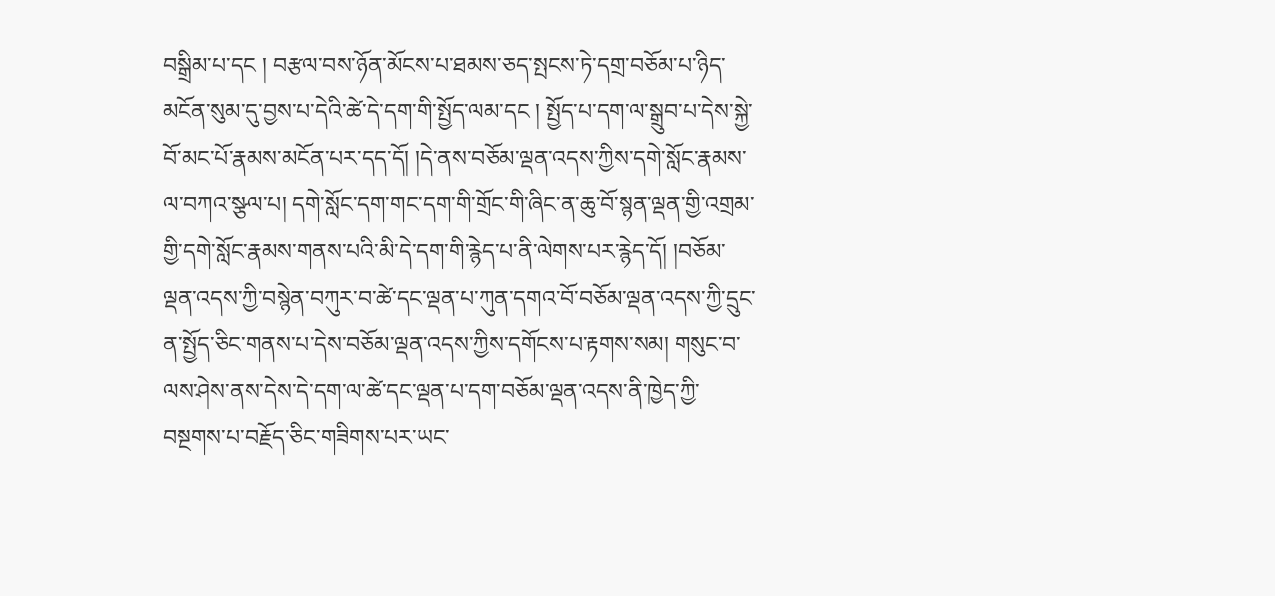བསྒྲིམ་པ་དང ། བརྩལ་བས་ཉོན་མོངས་པ་ཐམས་ཅད་སྤངས་ཏེ་དགྲ་བཅོམ་པ་ཉིད་མངོན་སུམ་དུ་བྱས་པ་དེའི་ཚེ་དེ་དག་གི་སྤྱོད་ལམ་དང ། སྤྱོད་པ་དག་ལ་སྒྲུབ་པ་དེས་སྐྱེ་བོ་མང་པོ་རྣམས་མངོན་པར་དད་དོ། །དེ་ནས་བཅོམ་ལྡན་འདས་ཀྱིས་དགེ་སློང་རྣམས་ལ་བཀའ་སྩལ་པ། དགེ་སློང་དག་གང་དག་གི་གྲོང་གི་ཞིང་ན་ཆུ་བོ་སྙན་ལྡན་གྱི་འགྲམ་གྱི་དགེ་སློང་རྣམས་གནས་པའི་མི་དེ་དག་གི་རྙེད་པ་ནི་ལེགས་པར་རྙེད་དོ། །བཅོམ་ལྡན་འདས་ཀྱི་བསྙེན་བཀུར་བ་ཚེ་དང་ལྡན་པ་ཀུན་དགའ་བོ་བཅོམ་ལྡན་འདས་ཀྱི་དྲུང་ན་སྤྱོད་ཅིང་གནས་པ་དེས་བཅོམ་ལྡན་འདས་ཀྱིས་དགོངས་པ་རྟགས་སམ། གསུང་བ་ལས་ཤེས་ནས་དེས་དེ་དག་ལ་ཚེ་དང་ལྡན་པ་དག་བཅོམ་ལྡན་འདས་ནི་ཁྱེད་ཀྱི་བསྔགས་པ་བརྗོད་ཅིང་གཟིགས་པར་ཡང་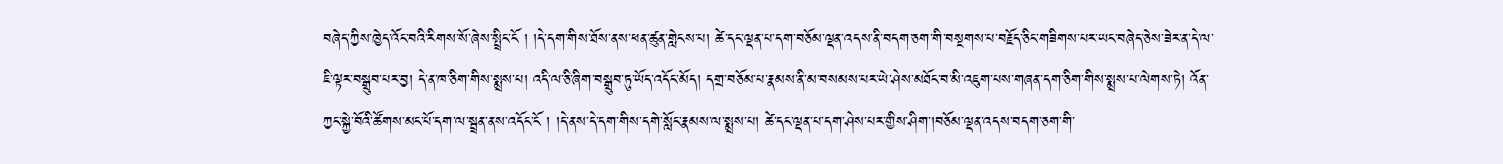བཞེད་ཀྱིས་ཁྱེད་འོང་བའི་རིགས་སོ་ཞེས་སྤྲིང་ངོ ། །དེ་དག་གིས་ཐོས་ནས་ཕན་ཚུན་གླེངས་པ། ཚེ་དང་ལྡན་པ་དག་བཅོམ་ལྡན་འདས་ནི་བདག་ཅག་གི་བསྔགས་པ་བརྗོད་ཅིང་གཟིགས་པར་ཡང་བཞེད་ཅེས་ཟེར་ན་དེ་ལ་ཇི་ལྟར་བསྒྲུབ་པར་བྱ། དེ་ན་ཁ་ཅིག་གིས་སྨྲས་པ། འདི་ལ་ཅི་ཞིག་བསྒྲུབ་ཏུ་ཡོད་འདོང་མོད། དགྲ་བཅོམ་པ་རྣམས་ནི་མ་བསམས་པར་ཡེ་ཤེས་མཐོང་བ་མི་འཇུག་པས་གཞན་དག་ཅིག་གིས་སྨྲས་པ་ལེགས་ཏེ། འོན་ཀྱང་སྐྱེ་བོའི་ཚོགས་མང་པོ་དག་ལ་སྦྲན་ནས་འདོང་ངོ ། །དེ་ནས་དེ་དག་གིས་དགེ་སློང་རྣམས་ལ་སྨྲས་པ། ཚེ་དང་ལྡན་པ་དག་ཤེས་པར་གྱིས་ཤིག་།བཅོམ་ལྡན་འདས་བདག་ཅག་གི་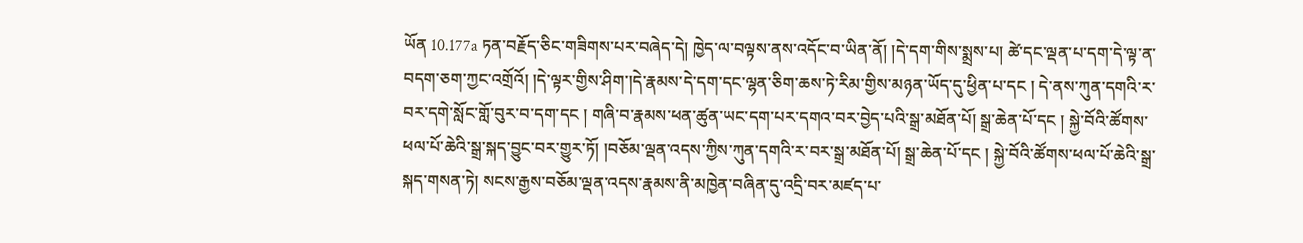ཡོན 10.177a ཏན་བརྗོད་ཅིང་གཟིགས་པར་བཞེད་དེ། ཁྱེད་ལ་བལྟས་ནས་འདོང་བ་ཡིན་ནོ། །དེ་དག་གིས་སྨྲས་པ། ཚེ་དང་ལྡན་པ་དག་དེ་ལྟ་ན་བདག་ཅག་ཀྱང་འགྲོའོ། །དེ་ལྟར་གྱིས་ཤིག་།དེ་རྣམས་དེ་དག་དང་ལྷན་ཅིག་ཆས་ཏེ་རིམ་གྱིས་མཉན་ཡོད་དུ་ཕྱིན་པ་དང ། དེ་ནས་ཀུན་དགའི་ར་བར་དགེ་སློང་གློ་བུར་བ་དག་དང ། གཞི་བ་རྣམས་ཕན་ཚུན་ཡང་དག་པར་དགའ་བར་བྱེད་པའི་སྒྲ་མཐོན་པོ། སྒྲ་ཆེན་པོ་དང ། སྐྱེ་བོའི་ཚོགས་ཕལ་པོ་ཆེའི་སྒྲ་སྐད་བྱུང་བར་གྱུར་ཏོ། །བཅོམ་ལྡན་འདས་ཀྱིས་ཀུན་དགའི་ར་བར་སྒྲ་མཐོན་པོ། སྒྲ་ཆེན་པོ་དང ། སྐྱེ་བོའི་ཚོགས་ཕལ་པོ་ཆེའི་སྒྲ་སྐད་གསན་ཏེ། སངས་རྒྱས་བཅོམ་ལྡན་འདས་རྣམས་ནི་མཁྱེན་བཞིན་དུ་འདྲི་བར་མཛད་པ་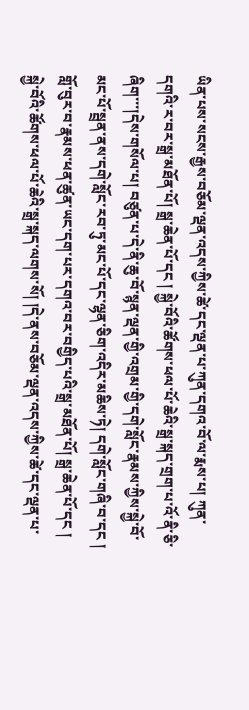ཡིན་པས་སངས་རྒྱས་བཅོམ་ལྡན་འདས་ཀྱིས་ཚེ་དང་ལྡན་པ་ཀུན་དགའ་བོ་ལ་རྨས་པ། ཀུན་དགའི་ར་བར་སྒྲ་མཐོན་པོ། སྒྲ་ཆེན་པོ་དང ། སྐྱེ་བོའི་ཚོགས་ཕལ་པོ་ཆེའི་སྒྲ་སྐད་གྲག་པ་འོ་ནི་ཅི་ཞིག་་་།དེས་གསོལ་པ། བཙུན་པ་དེ་ནི་ཆུ་བོ་སྙན་ལྡན་གྱི་འགྲམ་གྱི་དགེ་སློང་རྣམས་ཀྱིས་སྐྱེ་བོ་མང་པོ་སྦྲན་ནས་དགེ་སློང་རབ་ཏུ་མང་པོ་དང་ལྷན་ཅིག་འདིར་མཆིས་ཏེ། དགེ་སློང་གཞི་བ་དང ། གློ་བུར་བ་རྣམས་ཕན་ཚུན་ཡང་དག་པར་དགའ་བར་བགྱིད་པའི་སྒྲ་མཐོན་པོ། སྒྲ་ཆེན་པོ་དང ། སྐྱེ་བོའི་ཚོགས་ཕལ་པོ་ཆེའི་སྒྲ་སྐད་ལགས་སོ། །དེ་ནས་བཅོམ་ལྡན་འདས་ཀྱིས་ཚེ་དང་ལྡན་པ་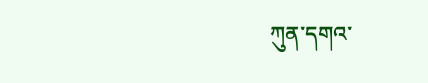ཀུན་དགའ་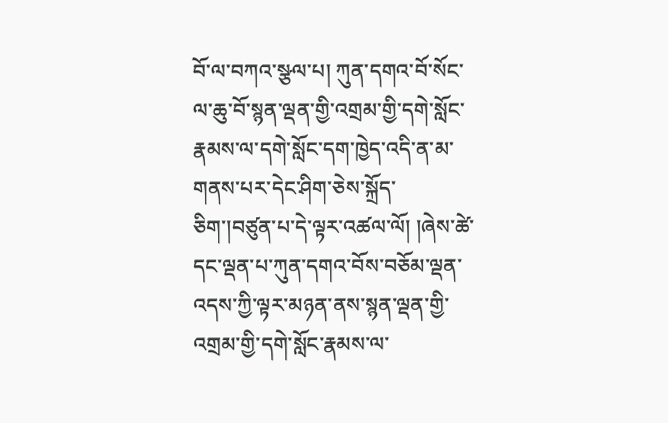བོ་ལ་བཀའ་སྩལ་པ། ཀུན་དགའ་བོ་སོང་ལ་ཆུ་བོ་སྙན་ལྡན་གྱི་འགྲམ་གྱི་དགེ་སློང་རྣམས་ལ་དགེ་སློང་དག་ཁྱེད་འདི་ན་མ་གནས་པར་དེང་ཤིག་ཅེས་སྐྲོད་ཅིག་།བཙུན་པ་དེ་ལྟར་འཚལ་ལོ། །ཞེས་ཚེ་དང་ལྡན་པ་ཀུན་དགའ་བོས་བཅོམ་ལྡན་འདས་ཀྱི་ལྟར་མཉན་ནས་སྙན་ལྡན་གྱི་འགྲམ་གྱི་དགེ་སློང་རྣམས་ལ་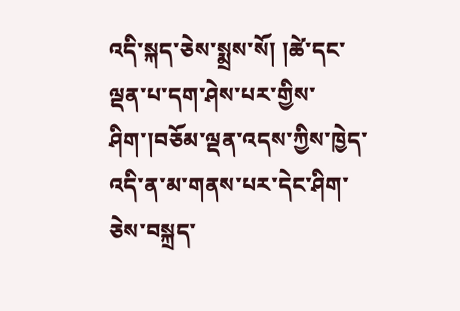འདི་སྐད་ཅེས་སྨྲས་སོ། །ཚེ་དང་ལྡན་པ་དག་ཤེས་པར་གྱིས་ཤིག་།བཅོམ་ལྡན་འདས་ཀྱིས་ཁྱེད་འདི་ན་མ་གནས་པར་དེང་ཤིག་ཅེས་བསྐྲད་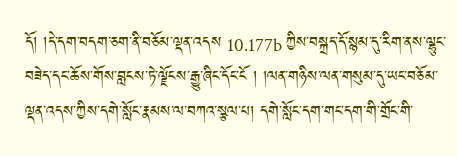དོ། །དེ་དག་བདག་ཅག་ནི་བཅོམ་ལྡན་འདས 10.177b ཀྱིས་བསྐྲད་དོ་སྙམ་དུ་རིག་ནས་ལྷུང་བཟེད་དང་ཆོས་གོས་བླངས་ཏེ་ལྗོངས་རྒྱུ་ཞིང་དོང་ངོ ། །ལན་གཉིས་ལན་གསུམ་དུ་ཡང་བཅོམ་ལྡན་འདས་ཀྱིས་དགེ་སློང་རྣམས་ལ་བཀའ་སྩལ་པ། དགེ་སློང་དག་གང་དག་གི་གྲོང་གི་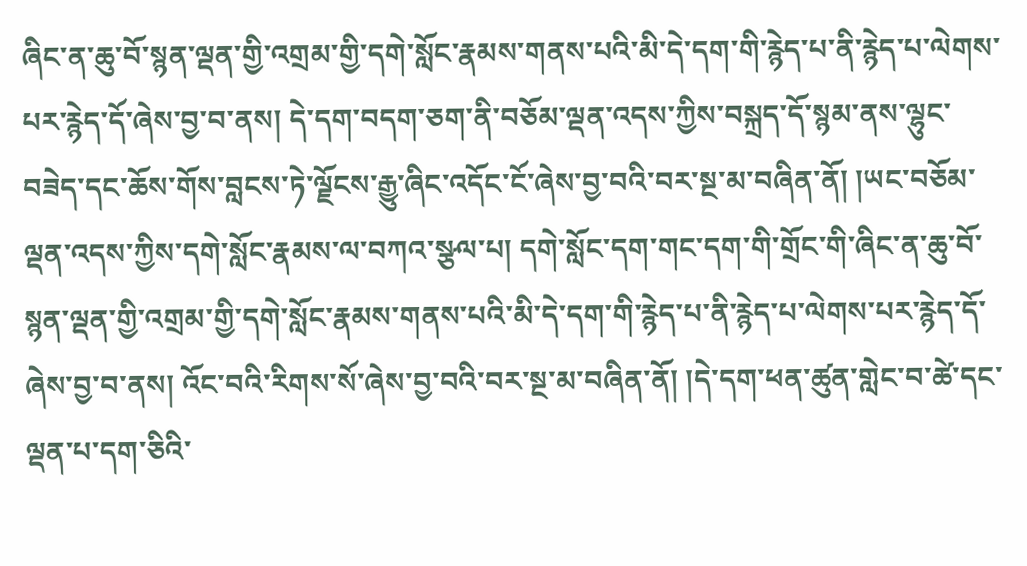ཞིང་ན་ཆུ་བོ་སྙན་ལྡན་གྱི་འགྲམ་གྱི་དགེ་སློང་རྣམས་གནས་པའི་མི་དེ་དག་གི་རྙེད་པ་ནི་རྙེད་པ་ལེགས་པར་རྙེད་དོ་ཞེས་བྱ་བ་ནས། དེ་དག་བདག་ཅག་ནི་བཅོམ་ལྡན་འདས་ཀྱིས་བསྐྲད་དོ་སྙམ་ནས་ལྷུང་བཟེད་དང་ཆོས་གོས་བླངས་ཏེ་ལྗོངས་རྒྱུ་ཞིང་འདོང་ངོ་ཞེས་བྱ་བའི་བར་སྔ་མ་བཞིན་ནོ། །ཡང་བཅོམ་ལྡན་འདས་ཀྱིས་དགེ་སློང་རྣམས་ལ་བཀའ་སྩལ་པ། དགེ་སློང་དག་གང་དག་གི་གྲོང་གི་ཞིང་ན་ཆུ་བོ་སྙན་ལྡན་གྱི་འགྲམ་གྱི་དགེ་སློང་རྣམས་གནས་པའི་མི་དེ་དག་གི་རྙེད་པ་ནི་རྙེད་པ་ལེགས་པར་རྙེད་དོ་ཞེས་བྱ་བ་ནས། འོང་བའི་རིགས་སོ་ཞེས་བྱ་བའི་བར་སྔ་མ་བཞིན་ནོ། །དེ་དག་ཕན་ཚུན་གླེང་བ་ཚེ་དང་ལྡན་པ་དག་ཅིའི་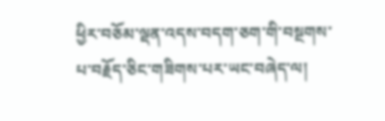ཕྱིར་བཅོམ་ལྡན་འདས་བདག་ཅག་གི་བསྔགས་པ་བརྗོད་ཅིང་གཟིགས་པར་ཡང་བཞེད་ལ།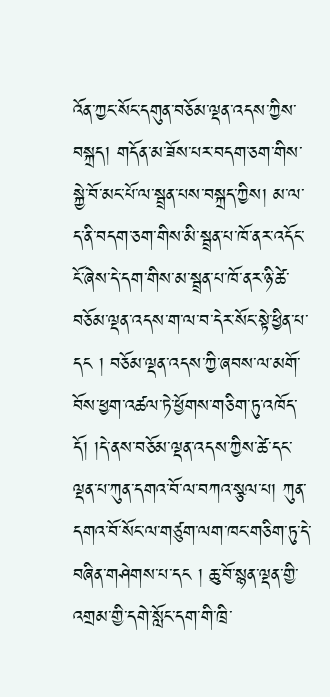འོན་ཀྱང་སོང་དགུན་བཅོམ་ལྡན་འདས་ཀྱིས་བསྐྲད། གདོན་མ་ཟོས་པར་བདག་ཅག་གིས་སྐྱེ་བོ་མང་པོ་ལ་སྦྲན་པས་བསྐྲད་ཀྱིས། མ་ལ་ད་ནི་བདག་ཅག་གིས་མི་སྦྲན་པ་ཁོ་ནར་འདོང་ངོ་ཞེས་དེ་དག་གིས་མ་སྦྲན་པ་ཁོ་ནར་ཉི་ཚེ་བཅོམ་ལྡན་འདས་ག་ལ་བ་དེར་སོང་སྟེ་ཕྱིན་པ་དང ། བཅོམ་ལྡན་འདས་ཀྱི་ཞབས་ལ་མགོ་བོས་ཕྱག་འཚལ་ཏེ་ཕྱོགས་གཅིག་ཏུ་འཁོད་དོ། །དེ་ནས་བཅོམ་ལྡན་འདས་ཀྱིས་ཚེ་དང་ལྡན་པ་ཀུན་དགའ་བོ་ལ་བཀའ་སྩལ་པ། ཀུན་དགའ་བོ་སོང་ལ་གཙུག་ལག་ཁང་གཅིག་ཏུ་དེ་བཞིན་གཤེགས་པ་དང ། ཆུ་བོ་སྙན་ལྡན་གྱི་འགྲམ་གྱི་དགེ་སློང་དག་གི་ཁྲི་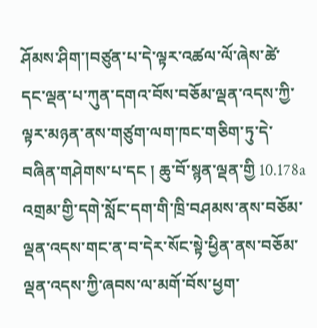ཤོམས་ཤིག་།བཙུན་པ་དེ་ལྟར་འཚལ་ལོ་ཞེས་ཚེ་དང་ལྡན་པ་ཀུན་དགའ་བོས་བཅོམ་ལྡན་འདས་ཀྱི་ལྟར་མཉན་ནས་གཙུག་ལག་ཁང་གཅིག་ཏུ་དེ་བཞིན་གཤེགས་པ་དང ། ཆུ་བོ་སྙན་ལྡན་གྱི 10.178a འགྲམ་གྱི་དགེ་སློང་དག་གི་ཁྲི་བཤམས་ནས་བཅོམ་ལྡན་འདས་གང་ན་བ་དེར་སོང་སྟེ་ཕྱིན་ནས་བཅོམ་ལྡན་འདས་ཀྱི་ཞབས་ལ་མགོ་བོས་ཕྱག་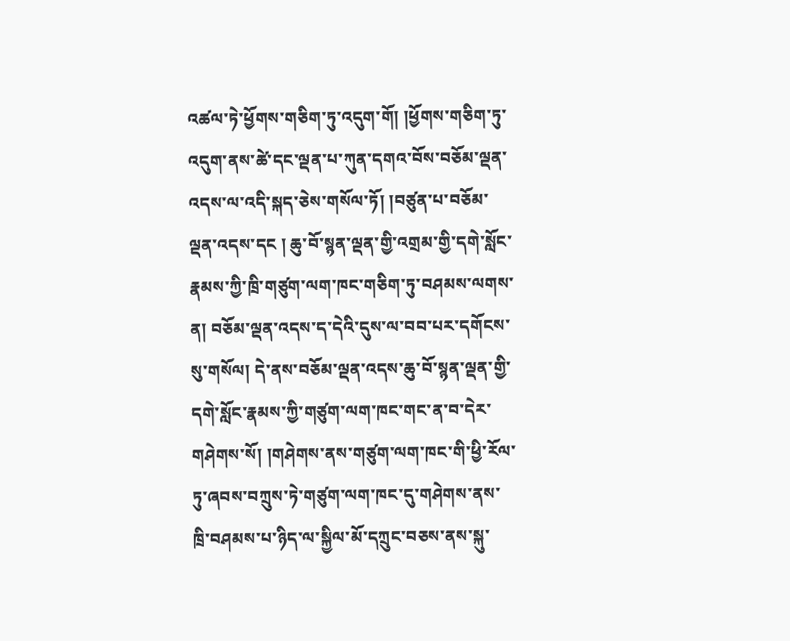འཚལ་ཏེ་ཕྱོགས་གཅིག་ཏུ་འདུག་གོ། །ཕྱོགས་གཅིག་ཏུ་འདུག་ནས་ཚེ་དང་ལྡན་པ་ཀུན་དགའ་བོས་བཅོམ་ལྡན་འདས་ལ་འདི་སྐད་ཅེས་གསོལ་ཏོ། །བཙུན་པ་བཅོམ་ལྡན་འདས་དང ། ཆུ་བོ་སྙན་ལྡན་གྱི་འགྲམ་གྱི་དགེ་སློང་རྣམས་ཀྱི་ཁྲི་གཙུག་ལག་ཁང་གཅིག་ཏུ་བཤམས་ལགས་ན། བཅོམ་ལྡན་འདས་ད་དེའི་དུས་ལ་བབ་པར་དགོངས་སུ་གསོལ། དེ་ནས་བཅོམ་ལྡན་འདས་ཆུ་བོ་སྙན་ལྡན་གྱི་དགེ་སློང་རྣམས་ཀྱི་གཙུག་ལག་ཁང་གང་ན་བ་དེར་གཤེགས་སོ། །གཤེགས་ནས་གཙུག་ལག་ཁང་གི་ཕྱི་རོལ་ཏུ་ཞབས་བཀྲུས་ཏེ་གཙུག་ལག་ཁང་དུ་གཤེགས་ནས་ཁྲི་བཤམས་པ་ཉིད་ལ་སྐྱིལ་མོ་དཀྲུང་བཅས་ནས་སྐུ་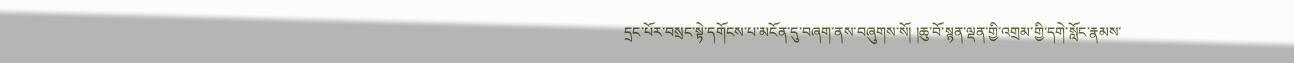དྲང་པོར་བསྲང་སྟེ་དགོངས་པ་མངོན་དུ་བཞག་ནས་བཞུགས་སོ། །ཆུ་བོ་སྙན་ལྡན་གྱི་འགྲམ་གྱི་དགེ་སློང་རྣམས་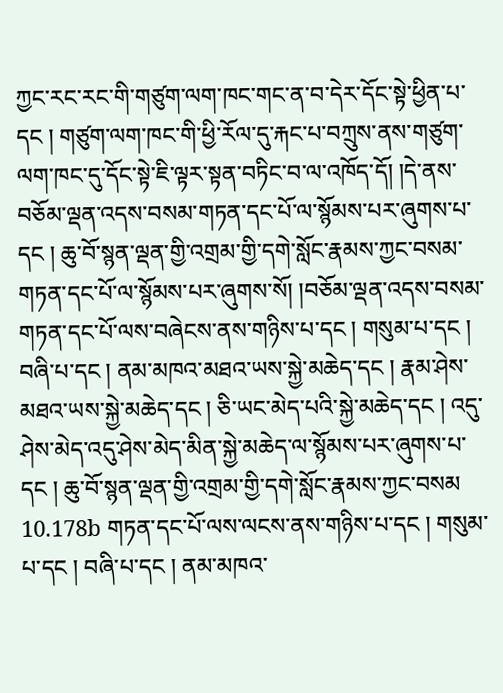ཀྱང་རང་རང་གི་གཙུག་ལག་ཁང་གང་ན་བ་དེར་དོང་སྟེ་ཕྱིན་པ་དང ། གཙུག་ལག་ཁང་གི་ཕྱི་རོལ་དུ་རྐང་པ་བཀྲུས་ནས་གཙུག་ལག་ཁང་དུ་དོང་སྟེ་ཇི་ལྟར་སྟན་བཏིང་བ་ལ་འཁོད་དོ། །དེ་ནས་བཅོམ་ལྡན་འདས་བསམ་གཏན་དང་པོ་ལ་སྙོམས་པར་ཞུགས་པ་དང ། ཆུ་བོ་སྙན་ལྡན་གྱི་འགྲམ་གྱི་དགེ་སློང་རྣམས་ཀྱང་བསམ་གཏན་དང་པོ་ལ་སྙོམས་པར་ཞུགས་སོ། །བཅོམ་ལྡན་འདས་བསམ་གཏན་དང་པོ་ལས་བཞེངས་ནས་གཉིས་པ་དང ། གསུམ་པ་དང ། བཞི་པ་དང ། ནམ་མཁའ་མཐའ་ཡས་སྐྱེ་མཆེད་དང ། རྣམ་ཤེས་མཐའ་ཡས་སྐྱེ་མཆེད་དང ། ཅི་ཡང་མེད་པའི་སྐྱེ་མཆེད་དང ། འདུ་ཤེས་མེད་འདུ་ཤེས་མེད་མིན་སྐྱེ་མཆེད་ལ་སྙོམས་པར་ཞུགས་པ་དང ། ཆུ་བོ་སྙན་ལྡན་གྱི་འགྲམ་གྱི་དགེ་སློང་རྣམས་ཀྱང་བསམ 10.178b གཏན་དང་པོ་ལས་ལངས་ནས་གཉིས་པ་དང ། གསུམ་པ་དང ། བཞི་པ་དང ། ནམ་མཁའ་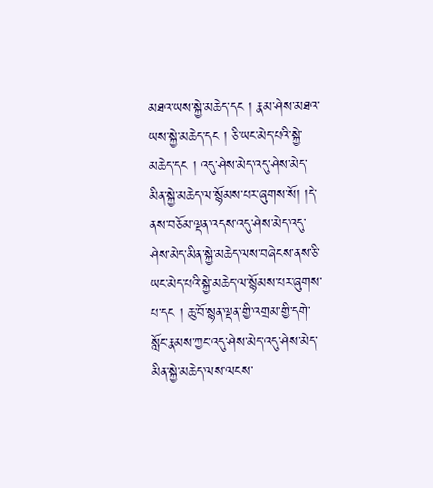མཐའ་ཡས་སྐྱེ་མཆེད་དང ། རྣམ་ཤེས་མཐའ་ཡས་སྐྱེ་མཆེད་དང ། ཅི་ཡང་མེད་པའི་སྐྱེ་མཆེད་དང ། འདུ་ཤེས་མེད་འདུ་ཤེས་མེད་མིན་སྐྱེ་མཆེད་ལ་སྙོམས་པར་ཞུགས་སོ། །དེ་ནས་བཅོམ་ལྡན་འདས་འདུ་ཤེས་མེད་འདུ་ཤེས་མེད་མིན་སྐྱེ་མཆེད་ལས་བཞེངས་ནས་ཅི་ཡང་མེད་པའི་སྐྱེ་མཆེད་ལ་སྙོམས་པར་ཞུགས་པ་དང ། ཆུ་བོ་སྙན་ལྡན་གྱི་འགྲམ་གྱི་དགེ་སློང་རྣམས་ཀྱང་འདུ་ཤེས་མེད་འདུ་ཤེས་མེད་མིན་སྐྱེ་མཆེད་ལས་ལངས་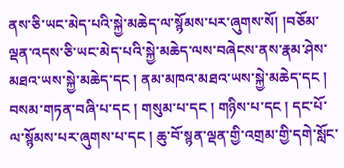ནས་ཅི་ཡང་མེད་པའི་སྐྱེ་མཆེད་ལ་སྙོམས་པར་ཞུགས་སོ། །བཅོམ་ལྡན་འདས་ཅི་ཡང་མེད་པའི་སྐྱེ་མཆེད་ལས་བཞེངས་ནས་རྣམ་ཤེས་མཐའ་ཡས་སྐྱེ་མཆེད་དང ། ནམ་མཁའ་མཐའ་ཡས་སྐྱེ་མཆེད་དང ། བསམ་གཏན་བཞི་པ་དང ། གསུམ་པ་དང ། གཉིས་པ་དང ། དང་པོ་ལ་སྙོམས་པར་ཞུགས་པ་དང ། ཆུ་བོ་སྙན་ལྡན་གྱི་འགྲམ་གྱི་དགེ་སློང་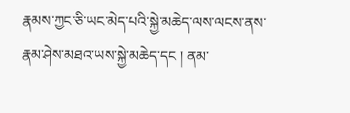རྣམས་ཀྱང་ཅི་ཡང་མེད་པའི་སྐྱེ་མཆེད་ལས་ལངས་ནས་རྣམ་ཤེས་མཐའ་ཡས་སྐྱེ་མཆེད་དང ། ནམ་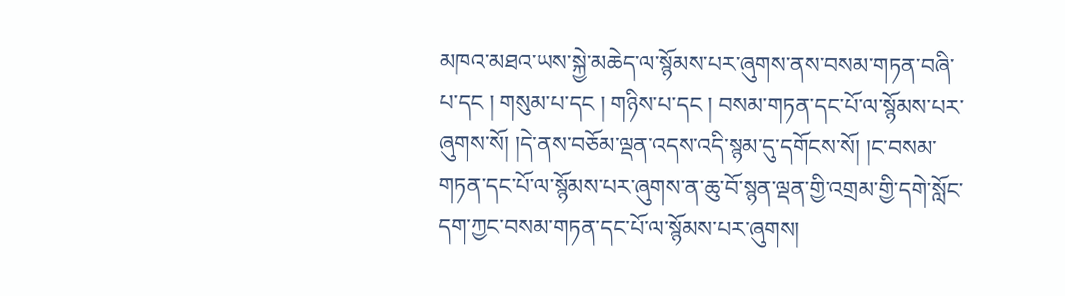མཁའ་མཐའ་ཡས་སྐྱེ་མཆེད་ལ་སྙོམས་པར་ཞུགས་ནས་བསམ་གཏན་བཞི་པ་དང ། གསུམ་པ་དང ། གཉིས་པ་དང ། བསམ་གཏན་དང་པོ་ལ་སྙོམས་པར་ཞུགས་སོ། །དེ་ནས་བཅོམ་ལྡན་འདས་འདི་སྙམ་དུ་དགོངས་སོ། །ང་བསམ་གཏན་དང་པོ་ལ་སྙོམས་པར་ཞུགས་ན་ཆུ་བོ་སྙན་ལྡན་གྱི་འགྲམ་གྱི་དགེ་སློང་དག་ཀྱང་བསམ་གཏན་དང་པོ་ལ་སྙོམས་པར་ཞུགས།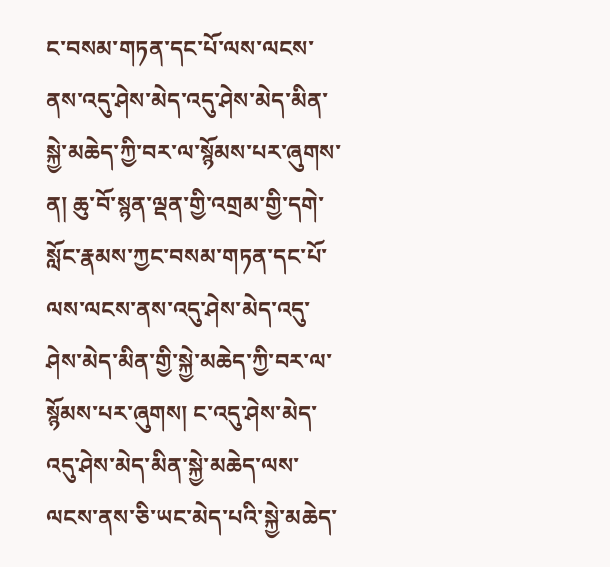ང་བསམ་གཏན་དང་པོ་ལས་ལངས་ནས་འདུ་ཤེས་མེད་འདུ་ཤེས་མེད་མིན་སྐྱེ་མཆེད་ཀྱི་བར་ལ་སྙོམས་པར་ཞུགས་ན། ཆུ་བོ་སྙན་ལྡན་གྱི་འགྲམ་གྱི་དགེ་སློང་རྣམས་ཀྱང་བསམ་གཏན་དང་པོ་ལས་ལངས་ནས་འདུ་ཤེས་མེད་འདུ་ཤེས་མེད་མིན་གྱི་སྐྱེ་མཆེད་ཀྱི་བར་ལ་སྙོམས་པར་ཞུགས། ང་འདུ་ཤེས་མེད་འདུ་ཤེས་མེད་མིན་སྐྱེ་མཆེད་ལས་ལངས་ནས་ཅི་ཡང་མེད་པའི་སྐྱེ་མཆེད་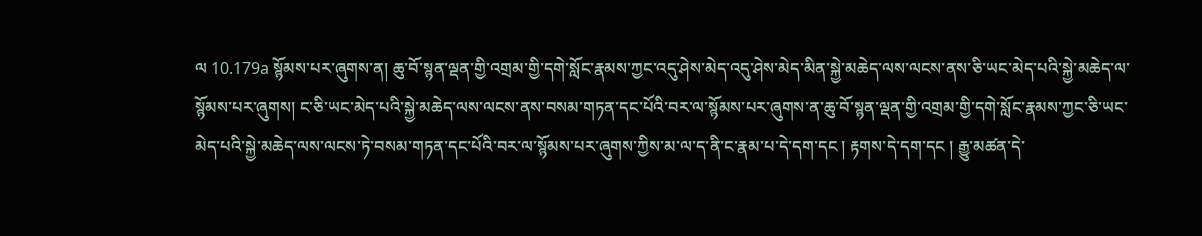ལ 10.179a སྙོམས་པར་ཞུགས་ན། ཆུ་བོ་སྙན་ལྡན་གྱི་འགྲམ་གྱི་དགེ་སློང་རྣམས་ཀྱང་འདུ་ཤེས་མེད་འདུ་ཤེས་མེད་མིན་སྐྱེ་མཆེད་ལས་ལངས་ནས་ཅི་ཡང་མེད་པའི་སྐྱེ་མཆེད་ལ་སྙོམས་པར་ཞུགས། ང་ཅི་ཡང་མེད་པའི་སྐྱེ་མཆེད་ལས་ལངས་ནས་བསམ་གཏན་དང་པོའི་བར་ལ་སྙོམས་པར་ཞུགས་ན་ཆུ་བོ་སྙན་ལྡན་གྱི་འགྲམ་གྱི་དགེ་སློང་རྣམས་ཀྱང་ཅི་ཡང་མེད་པའི་སྐྱེ་མཆེད་ལས་ལངས་ཏེ་བསམ་གཏན་དང་པོའི་བར་ལ་སྙོམས་པར་ཞུགས་ཀྱིས་མ་ལ་ད་ནི་ང་རྣམ་པ་དེ་དག་དང ། རྟགས་དེ་དག་དང ། རྒྱུ་མཚན་དེ་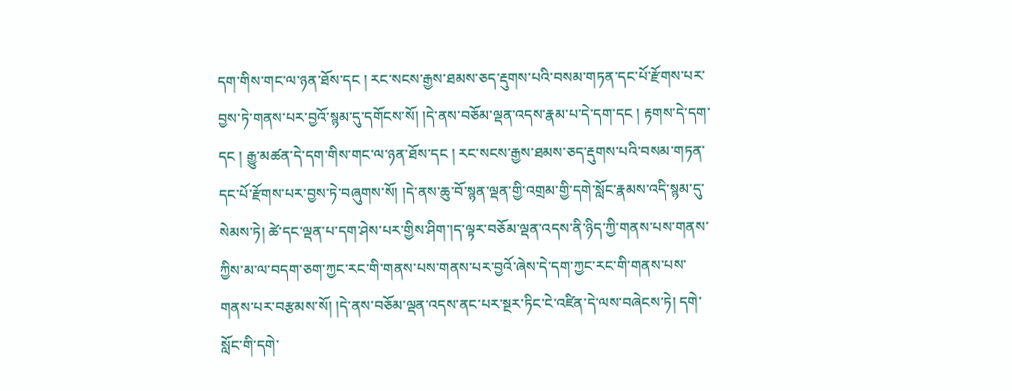དག་གིས་གང་ལ་ཉན་ཐོས་དང ། རང་སངས་རྒྱས་ཐམས་ཅད་རྡུགས་པའི་བསམ་གཏན་དང་པོ་རྫོགས་པར་བྱས་ཏེ་གནས་པར་བྱའོ་སྙམ་དུ་དགོངས་སོ། །དེ་ནས་བཅོམ་ལྡན་འདས་རྣམ་པ་དེ་དག་དང ། རྟགས་དེ་དག་དང ། རྒྱུ་མཚན་དེ་དག་གིས་གང་ལ་ཉན་ཐོས་དང ། རང་སངས་རྒྱས་ཐམས་ཅད་རྡུགས་པའི་བསམ་གཏན་དང་པོ་རྫོགས་པར་བྱས་ཏེ་བཞུགས་སོ། །དེ་ནས་ཆུ་བོ་སྙན་ལྡན་གྱི་འགྲམ་གྱི་དགེ་སློང་རྣམས་འདི་སྙམ་དུ་སེམས་ཏེ། ཚེ་དང་ལྡན་པ་དག་ཤེས་པར་གྱིས་ཤིག་།ད་ལྟར་བཅོམ་ལྡན་འདས་ནི་ཉིད་ཀྱི་གནས་པས་གནས་ཀྱིས་མ་ལ་བདག་ཅག་ཀྱང་རང་གི་གནས་པས་གནས་པར་བྱའོ་ཞེས་དེ་དག་ཀྱང་རང་གི་གནས་པས་གནས་པར་བརྩམས་སོ། །དེ་ནས་བཅོམ་ལྡན་འདས་ནང་པར་སྔར་ཏིང་ངེ་འཛིན་དེ་ལས་བཞེངས་ཏེ། དགེ་སློང་གི་དགེ་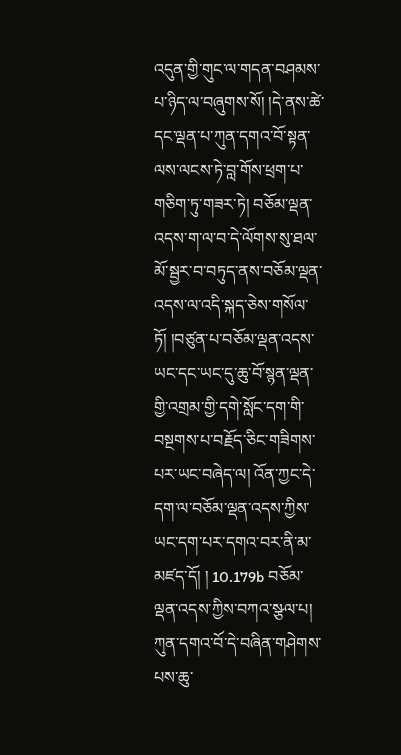འདུན་གྱི་གུང་ལ་གདན་བཤམས་པ་ཉིད་ལ་བཞུགས་སོ། །དེ་ནས་ཚེ་དང་ལྡན་པ་ཀུན་དགའ་བོ་སྟན་ལས་ལངས་ཏེ་བླ་གོས་ཕྲག་པ་གཅིག་ཏུ་གཟར་ཏེ། བཅོམ་ལྡན་འདས་ག་ལ་བ་དེ་ལོགས་སུ་ཐལ་མོ་སྦྱར་བ་བཏུད་ནས་བཅོམ་ལྡན་འདས་ལ་འདི་སྐད་ཅེས་གསོལ་ཏོ། །བཙུན་པ་བཅོམ་ལྡན་འདས་ཡང་དང་ཡང་དུ་ཆུ་བོ་སྙན་ལྡན་གྱི་འགྲམ་གྱི་དགེ་སློང་དག་གི་བསྔགས་པ་བརྗོད་ཅིང་གཟིགས་པར་ཡང་བཞེད་ལ། འོན་ཀྱང་དེ་དག་ལ་བཅོམ་ལྡན་འདས་ཀྱིས་ཡང་དག་པར་དགའ་བར་ནི་མ་མཛད་དོ། ། 10.179b བཅོམ་ལྡན་འདས་ཀྱིས་བཀའ་སྩལ་པ། ཀུན་དགའ་བོ་དེ་བཞིན་གཤེགས་པས་ཆུ་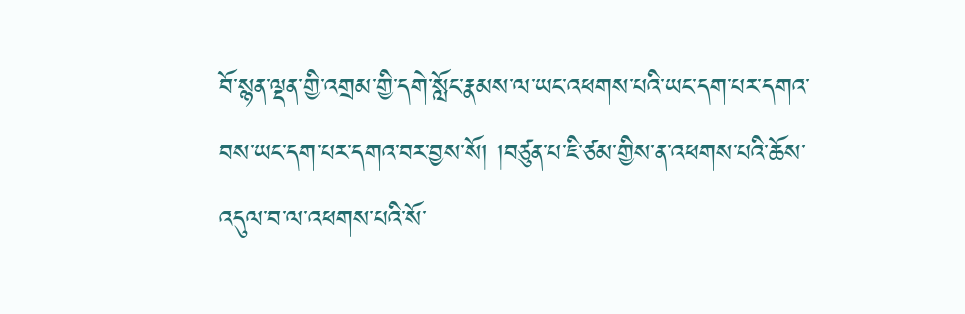བོ་སྙན་ལྡན་གྱི་འགྲམ་གྱི་དགེ་སློང་རྣམས་ལ་ཡང་འཕགས་པའི་ཡང་དག་པར་དགའ་བས་ཡང་དག་པར་དགའ་བར་བྱས་སོ། །བཙུན་པ་ཇི་ཙམ་གྱིས་ན་འཕགས་པའི་ཆོས་འདུལ་བ་ལ་འཕགས་པའི་སོ་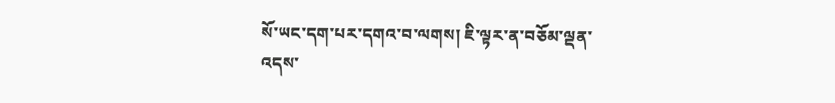སོ་ཡང་དག་པར་དགའ་བ་ལགས། ཇི་ལྟར་ན་བཅོམ་ལྡན་འདས་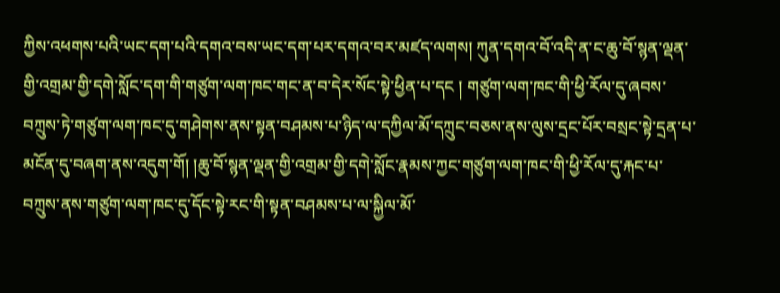ཀྱིས་འཕགས་པའི་ཡང་དག་པའི་དགའ་བས་ཡང་དག་པར་དགའ་བར་མཛད་ལགས། ཀུན་དགའ་བོ་འདི་ན་ང་ཆུ་བོ་སྙན་ལྡན་གྱི་འགྲམ་གྱི་དགེ་སློང་དག་གི་གཙུག་ལག་ཁང་གང་ན་བ་དེར་སོང་སྟེ་ཕྱིན་པ་དང ། གཙུག་ལག་ཁང་གི་ཕྱི་རོལ་དུ་ཞབས་བཀྲུས་ཏེ་གཙུག་ལག་ཁང་དུ་གཤེགས་ནས་སྟན་བཤམས་པ་ཉིད་ལ་དཀྱིལ་མོ་དཀྲུང་བཅས་ནས་ལུས་དྲང་པོར་བསྲང་སྟེ་དྲན་པ་མངོན་དུ་བཞག་ནས་འདུག་གོ། །ཆུ་བོ་སྙན་ལྡན་གྱི་འགྲམ་གྱི་དགེ་སློང་རྣམས་ཀྱང་གཙུག་ལག་ཁང་གི་ཕྱི་རོལ་དུ་རྐང་པ་བཀྲུས་ནས་གཙུག་ལག་ཁང་དུ་དོང་སྟེ་རང་གི་སྟན་བཤམས་པ་ལ་སྐྱིལ་མོ་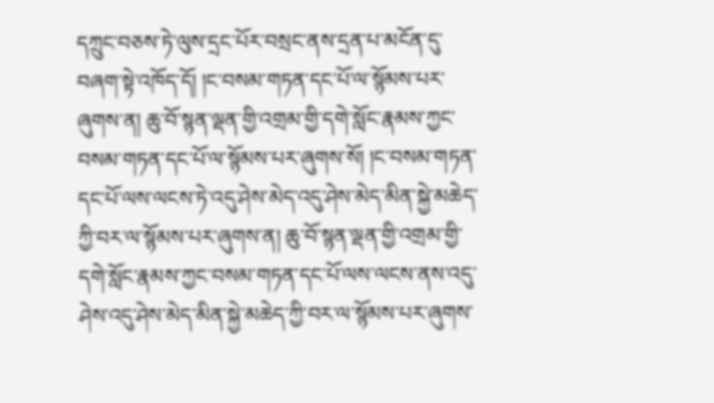དཀྲུང་བཅས་ཏེ་ལུས་དྲང་པོར་བསྲང་ནས་དྲན་པ་མངོན་དུ་བཞག་སྟེ་འཁོད་དོ། །ང་བསམ་གཏན་དང་པོ་ལ་སྙོམས་པར་ཞུགས་ན། ཆུ་བོ་སྙན་ལྡན་གྱི་འགྲམ་གྱི་དགེ་སློང་རྣམས་ཀྱང་བསམ་གཏན་དང་པོ་ལ་སྙོམས་པར་ཞུགས་སོ། །ང་བསམ་གཏན་དང་པོ་ལས་ལངས་ཏེ་འདུ་ཤེས་མེད་འདུ་ཤེས་མེད་མིན་སྐྱེ་མཆེད་ཀྱི་བར་ལ་སྙོམས་པར་ཞུགས་ན། ཆུ་བོ་སྙན་ལྡན་གྱི་འགྲམ་གྱི་དགེ་སློང་རྣམས་ཀྱང་བསམ་གཏན་དང་པོ་ལས་ལངས་ནས་འདུ་ཤེས་འདུ་ཤེས་མེད་མིན་སྐྱེ་མཆེད་ཀྱི་བར་ལ་སྙོམས་པར་ཞུགས་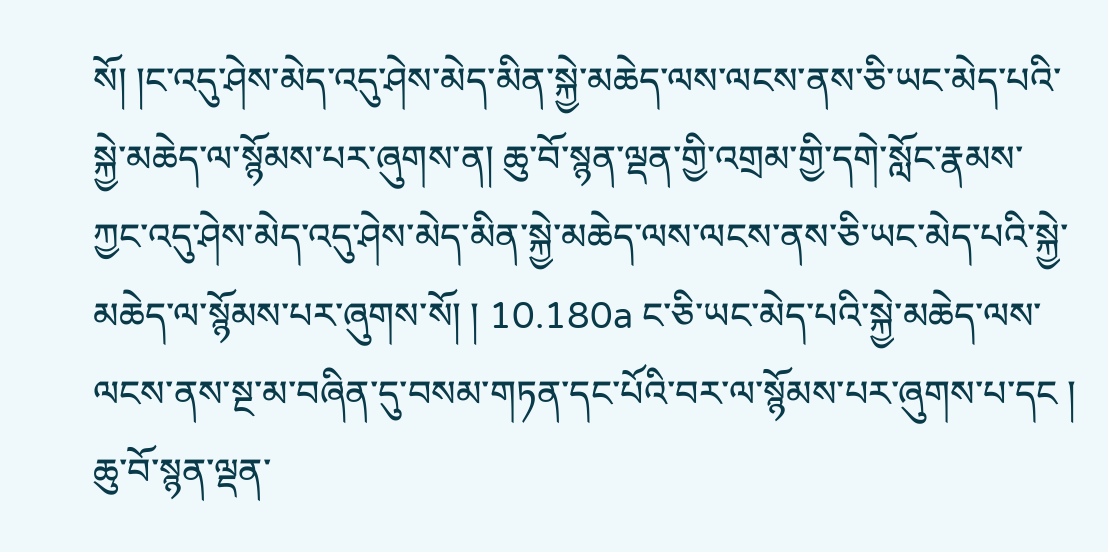སོ། །ང་འདུ་ཤེས་མེད་འདུ་ཤེས་མེད་མིན་སྐྱེ་མཆེད་ལས་ལངས་ནས་ཅི་ཡང་མེད་པའི་སྐྱེ་མཆེད་ལ་སྙོམས་པར་ཞུགས་ན། ཆུ་བོ་སྙན་ལྡན་གྱི་འགྲམ་གྱི་དགེ་སློང་རྣམས་ཀྱང་འདུ་ཤེས་མེད་འདུ་ཤེས་མེད་མིན་སྐྱེ་མཆེད་ལས་ལངས་ནས་ཅི་ཡང་མེད་པའི་སྐྱེ་མཆེད་ལ་སྙོམས་པར་ཞུགས་སོ། ། 10.180a ང་ཅི་ཡང་མེད་པའི་སྐྱེ་མཆེད་ལས་ལངས་ནས་སྔ་མ་བཞིན་དུ་བསམ་གཏན་དང་པོའི་བར་ལ་སྙོམས་པར་ཞུགས་པ་དང ། ཆུ་བོ་སྙན་ལྡན་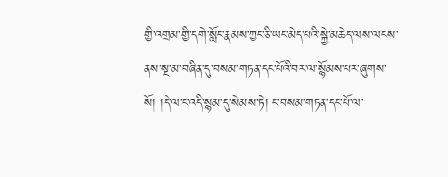གྱི་འགྲམ་གྱི་དགེ་སློང་རྣམས་ཀྱང་ཅི་ཡང་མེད་པའི་སྐྱེ་མཆེད་ལས་ལངས་ནས་སྔ་མ་བཞིན་དུ་བསམ་གཏན་དང་པོའི་བར་ལ་སྙོམས་པར་ཞུགས་སོ། །དེ་ལ་ང་འདི་སྙམ་དུ་སེམས་ཏེ། ང་བསམ་གཏན་དང་པོ་ལ་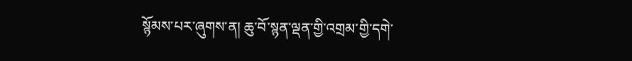སྙོམས་པར་ཞུགས་ན། ཆུ་བོ་སྙན་ལྡན་གྱི་འགྲམ་གྱི་དགེ་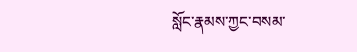སློང་རྣམས་ཀྱང་བསམ་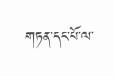གཏན་དང་པོ་ལ་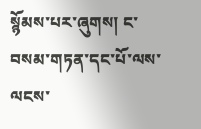སྙོམས་པར་ཞུགས། ང་བསམ་གཏན་དང་པོ་ལས་ལངས་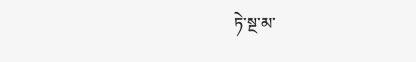ཏེ་སྔ་མ་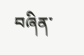བཞིན་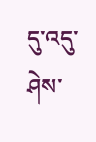དུ་འདུ་ཤེས་